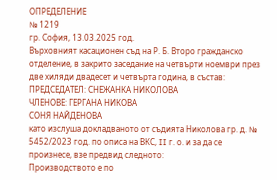ОПРЕДЕЛЕНИЕ
№ 1219
гр. София, 13.03.2025 год.
Върховният касационен съд на Р. Б. Второ гражданско отделение, в закрито заседание на четвърти ноември през две хиляди двадесет и четвърта година, в състав:
ПРЕДСЕДАТЕЛ: СНЕЖАНКА НИКОЛОВА
ЧЛЕНОВЕ: ГЕРГАНА НИКОВА
СОНЯ НАЙДЕНОВА
като изслуша докладваното от съдията Николова гр. д. № 5452/2023 год. по описа на ВКС, II г. о. и за да се произнесе, взе предвид следното:
Производството е по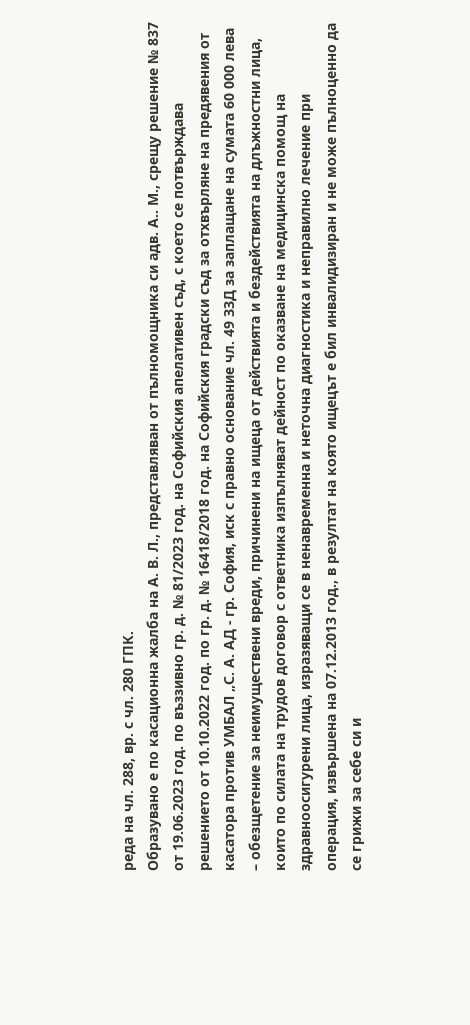реда на чл. 288, вр. с чл. 280 ГПК.
Образувано е по касационна жалба на А. В. Л., представляван от пълномощника си адв. А.. М., срещу решение № 837 от 19.06.2023 год. по въззивно гр. д. № 81/2023 год. на Софийския апелативен съд, с което се потвърждава решението от 10.10.2022 год. по гр. д. № 16418/2018 год. на Софийския градски съд за отхвърляне на предявения от касатора против УМБАЛ „С. А. АД - гр. София, иск с правно основание чл. 49 ЗЗД за заплащане на сумата 60 000 лева – обезщетение за неимуществени вреди, причинени на ищеца от действията и бездействията на длъжностни лица, които по силата на трудов договор с ответника изпълняват дейност по оказване на медицинска помощ на здравноосигурени лица, изразяващи се в ненавременна и неточна диагностика и неправилно лечение при операция, извършена на 07.12.2013 год., в резултат на която ищецът е бил инвалидизиран и не може пълноценно да се грижи за себе си и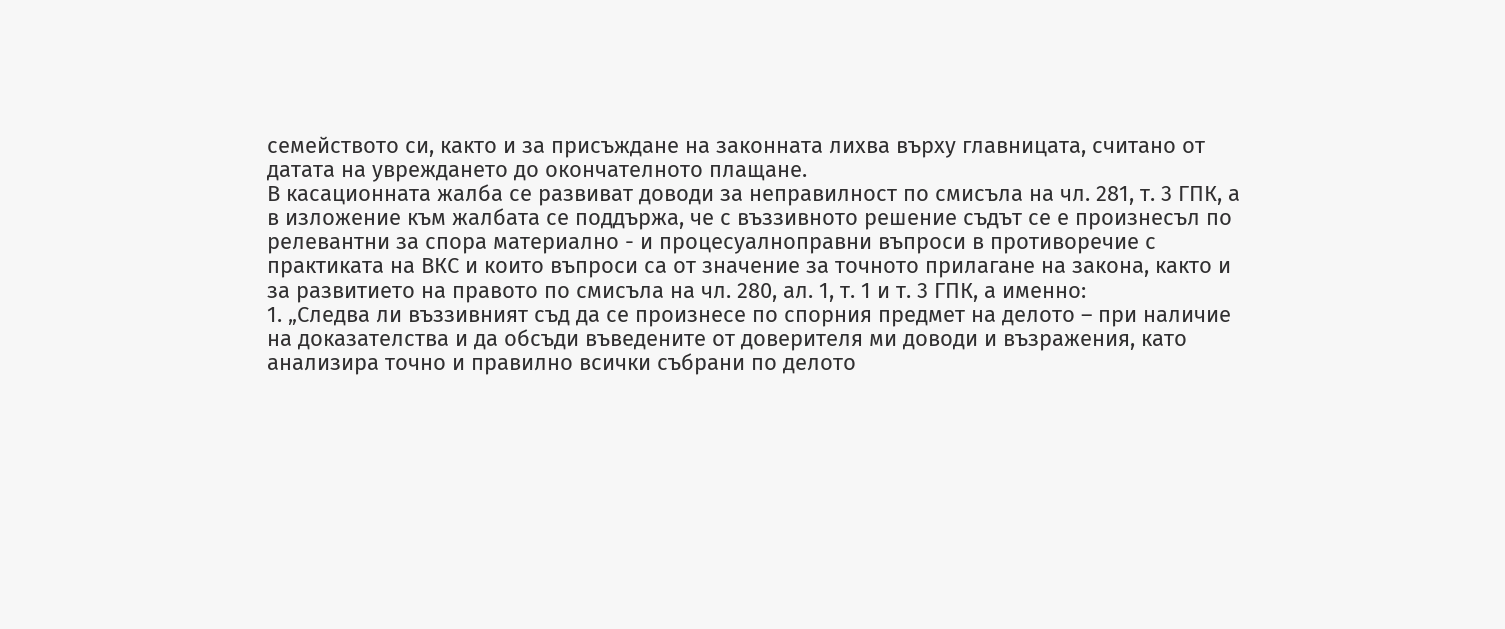семейството си, както и за присъждане на законната лихва върху главницата, считано от датата на увреждането до окончателното плащане.
В касационната жалба се развиват доводи за неправилност по смисъла на чл. 281, т. 3 ГПК, а в изложение към жалбата се поддържа, че с въззивното решение съдът се е произнесъл по релевантни за спора материално - и процесуалноправни въпроси в противоречие с практиката на ВКС и които въпроси са от значение за точното прилагане на закона, както и за развитието на правото по смисъла на чл. 280, ал. 1, т. 1 и т. 3 ГПК, а именно:
1. „Следва ли въззивният съд да се произнесе по спорния предмет на делото – при наличие на доказателства и да обсъди въведените от доверителя ми доводи и възражения, като анализира точно и правилно всички събрани по делото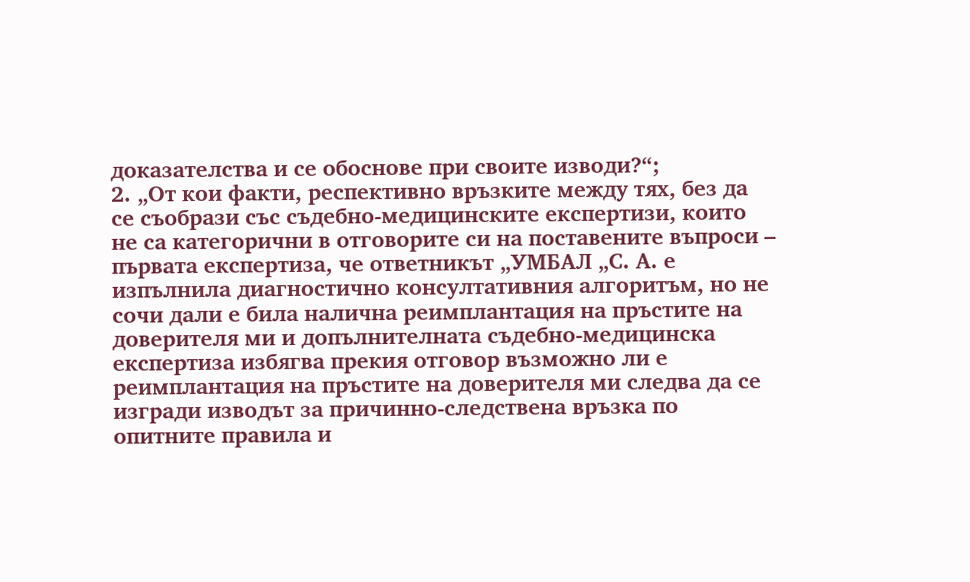доказателства и се обоснове при своите изводи?“;
2. „От кои факти, респективно връзките между тях, без да се съобрази със съдебно-медицинските експертизи, които не са категорични в отговорите си на поставените въпроси – първата експертиза, че ответникът „УМБАЛ „С. А. е изпълнила диагностично консултативния алгоритъм, но не сочи дали е била налична реимплантация на пръстите на доверителя ми и допълнителната съдебно-медицинска експертиза избягва прекия отговор възможно ли е реимплантация на пръстите на доверителя ми следва да се изгради изводът за причинно-следствена връзка по опитните правила и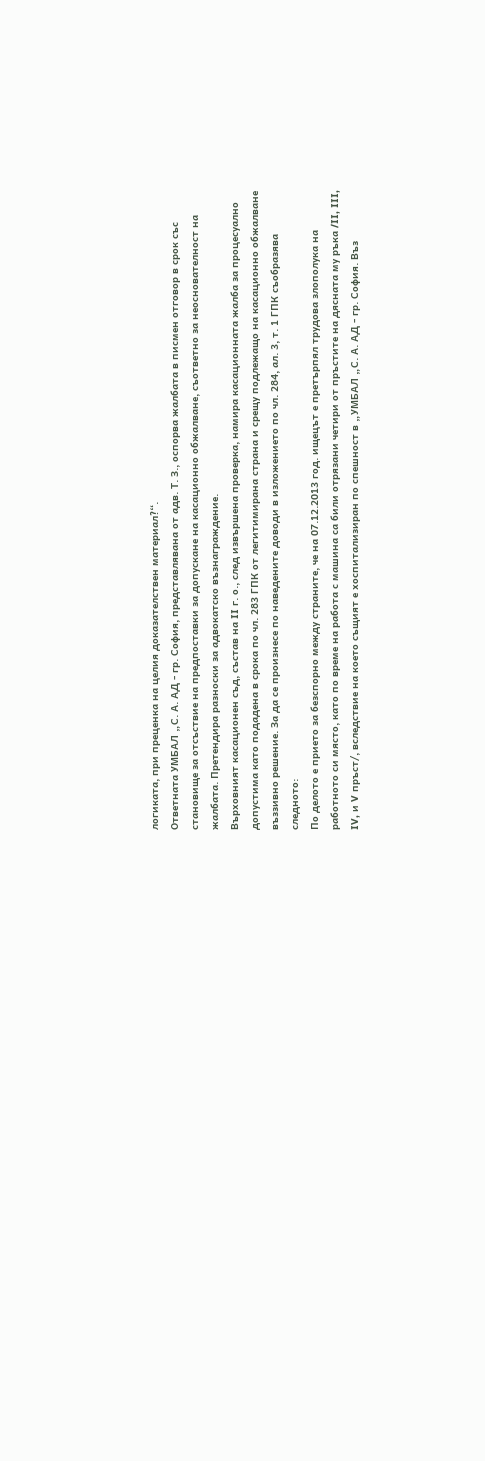логиката, при преценка на целия доказателствен материал?“.
Ответната УМБАЛ „С. А. АД - гр. София, представлявана от адв. Т. З., оспорва жалбата в писмен отговор в срок със становище за отсъствие на предпоставки за допускане на касационно обжалване, съответно за неоснователност на жалбата. Претендира разноски за адвокатско възнаграждение.
Върховният касационен съд, състав на II г. о., след извършена проверка, намира касационната жалба за процесуално допустима като подадена в срока по чл. 283 ГПК от легитимирана страна и срещу подлежащо на касационно обжалване въззивно решение. За да се произнесе по наведените доводи в изложението по чл. 284, ал. 3, т. 1 ГПК съобразява следното:
По делото е прието за безспорно между страните, че на 07.12.2013 год. ищецът е претърпял трудова злополука на работното си място, като по време на работа с машина са били отрязани четири от пръстите на дясната му ръка /II, III, IV, и V пръст/, вследствие на което същият е хоспитализиран по спешност в „УМБАЛ „С. А. АД - гр. София. Въз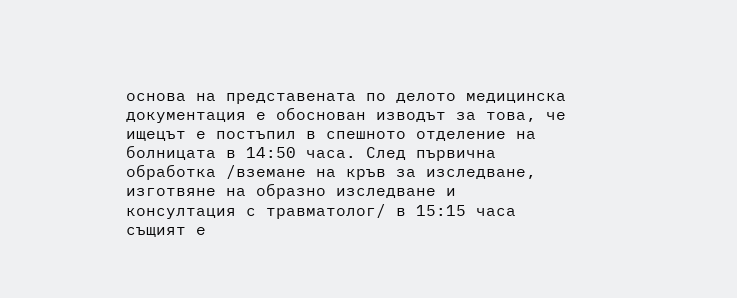основа на представената по делото медицинска документация е обоснован изводът за това, че ищецът е постъпил в спешното отделение на болницата в 14:50 часа. След първична обработка /вземане на кръв за изследване, изготвяне на образно изследване и консултация с травматолог/ в 15:15 часа същият е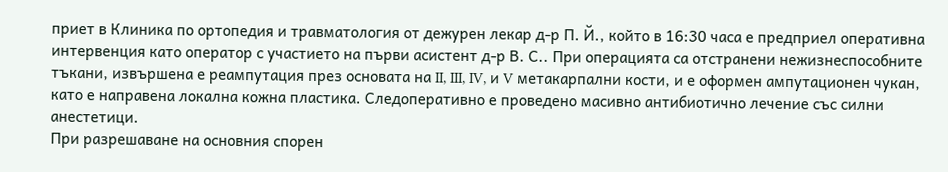приет в Клиника по ортопедия и травматология от дежурен лекар д-р П. Й., който в 16:30 часа е предприел оперативна интервенция като оператор с участието на първи асистент д-р В. С.. При операцията са отстранени нежизнеспособните тъкани, извършена е реампутация през основата на II, III, IV, и V метакарпални кости, и е оформен ампутационен чукан, като е направена локална кожна пластика. Следоперативно е проведено масивно антибиотично лечение със силни анестетици.
При разрешаване на основния спорен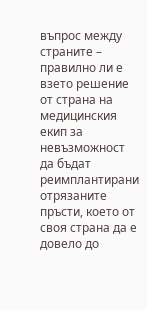въпрос между страните – правилно ли е взето решение от страна на медицинския екип за невъзможност да бъдат реимплантирани отрязаните пръсти, което от своя страна да е довело до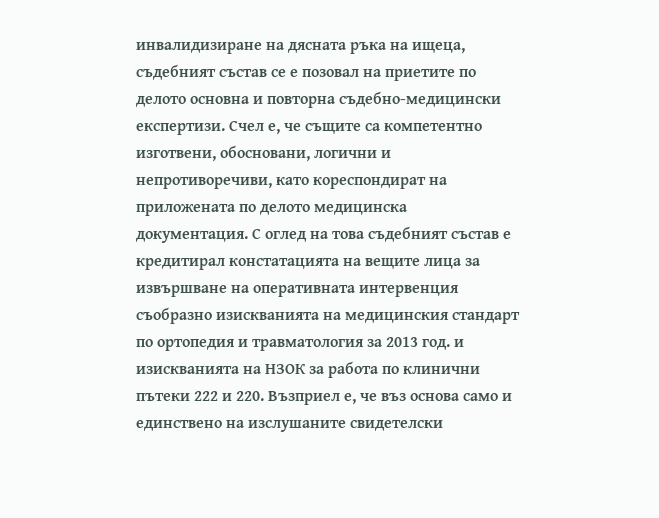инвалидизиране на дясната ръка на ищеца, съдебният състав се е позовал на приетите по делото основна и повторна съдебно-медицински експертизи. Счел е, че същите са компетентно изготвени, обосновани, логични и непротиворечиви, като кореспондират на приложената по делото медицинска документация. С оглед на това съдебният състав е кредитирал констатацията на вещите лица за извършване на оперативната интервенция съобразно изискванията на медицинския стандарт по ортопедия и травматология за 2013 год. и изискванията на НЗОК за работа по клинични пътеки 222 и 220. Възприел е, че въз основа само и единствено на изслушаните свидетелски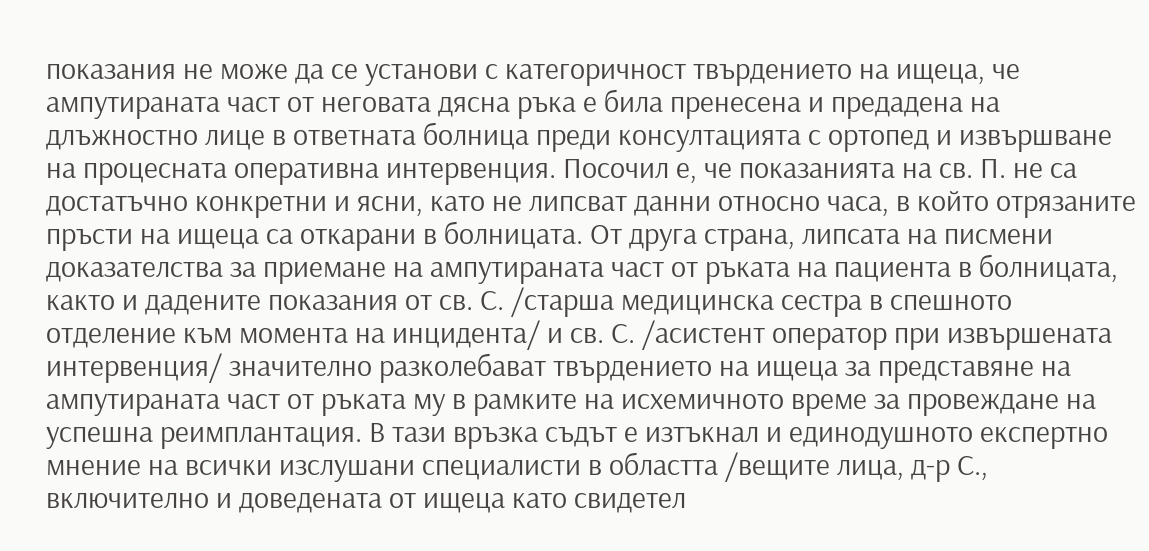показания не може да се установи с категоричност твърдението на ищеца, че ампутираната част от неговата дясна ръка е била пренесена и предадена на длъжностно лице в ответната болница преди консултацията с ортопед и извършване на процесната оперативна интервенция. Посочил е, че показанията на св. П. не са достатъчно конкретни и ясни, като не липсват данни относно часа, в който отрязаните пръсти на ищеца са откарани в болницата. От друга страна, липсата на писмени доказателства за приемане на ампутираната част от ръката на пациента в болницата, както и дадените показания от св. С. /старша медицинска сестра в спешното отделение към момента на инцидента/ и св. С. /асистент оператор при извършената интервенция/ значително разколебават твърдението на ищеца за представяне на ампутираната част от ръката му в рамките на исхемичното време за провеждане на успешна реимплантация. В тази връзка съдът е изтъкнал и единодушното експертно мнение на всички изслушани специалисти в областта /вещите лица, д-р С., включително и доведената от ищеца като свидетел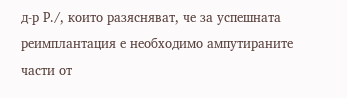д-р Р./, които разясняват, че за успешната реимплантация е необходимо ампутираните части от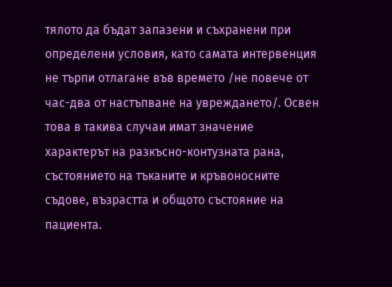тялото да бъдат запазени и съхранени при определени условия, като самата интервенция не търпи отлагане във времето /не повече от час-два от настъпване на увреждането/. Освен това в такива случаи имат значение характерът на разкъсно-контузната рана, състоянието на тъканите и кръвоносните съдове, възрастта и общото състояние на пациента.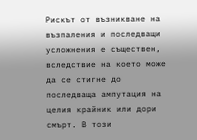Рискът от възникване на възпаления и последващи усложнения е съществен, вследствие на което може да се стигне до последваща ампутация на целия крайник или дори смърт. В този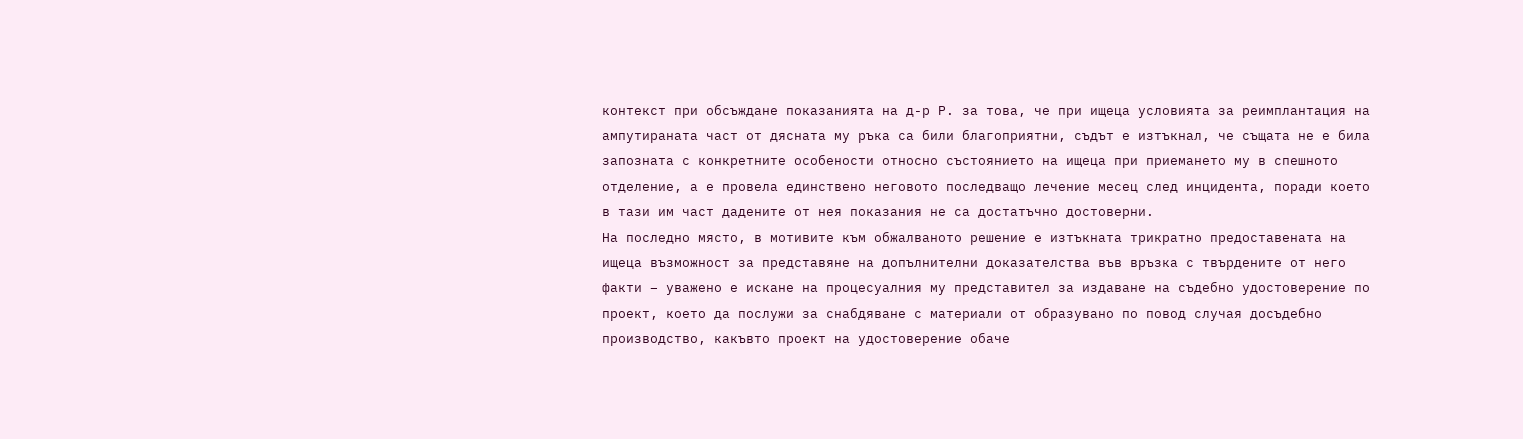контекст при обсъждане показанията на д-р Р. за това, че при ищеца условията за реимплантация на ампутираната част от дясната му ръка са били благоприятни, съдът е изтъкнал, че същата не е била запозната с конкретните особености относно състоянието на ищеца при приемането му в спешното отделение, а е провела единствено неговото последващо лечение месец след инцидента, поради което в тази им част дадените от нея показания не са достатъчно достоверни.
На последно място, в мотивите към обжалваното решение е изтъкната трикратно предоставената на ищеца възможност за представяне на допълнителни доказателства във връзка с твърдените от него факти – уважено е искане на процесуалния му представител за издаване на съдебно удостоверение по проект, което да послужи за снабдяване с материали от образувано по повод случая досъдебно производство, какъвто проект на удостоверение обаче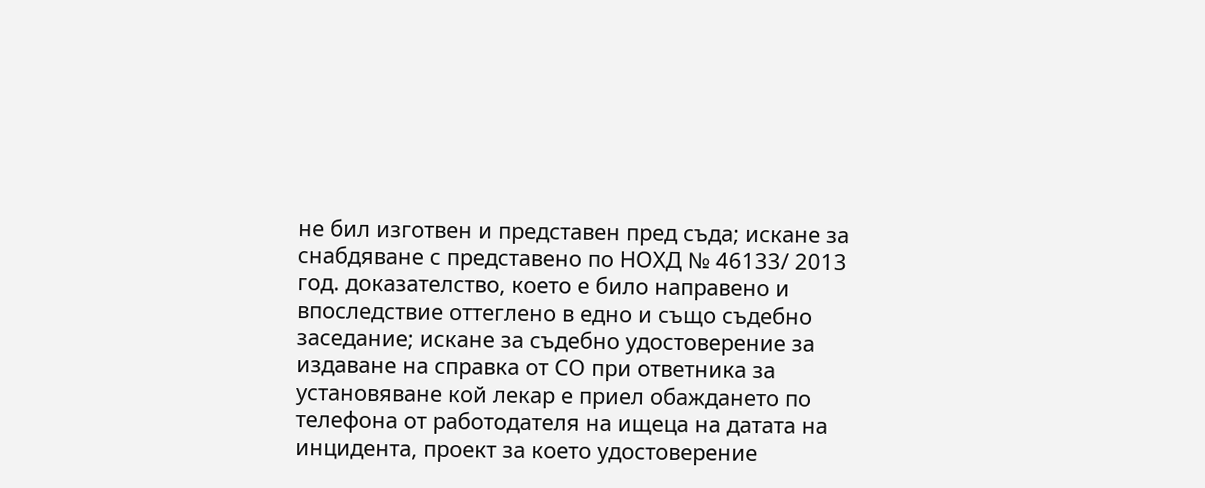не бил изготвен и представен пред съда; искане за снабдяване с представено по НОХД № 46133/ 2013 год. доказателство, което е било направено и впоследствие оттеглено в едно и също съдебно заседание; искане за съдебно удостоверение за издаване на справка от СО при ответника за установяване кой лекар е приел обаждането по телефона от работодателя на ищеца на датата на инцидента, проект за което удостоверение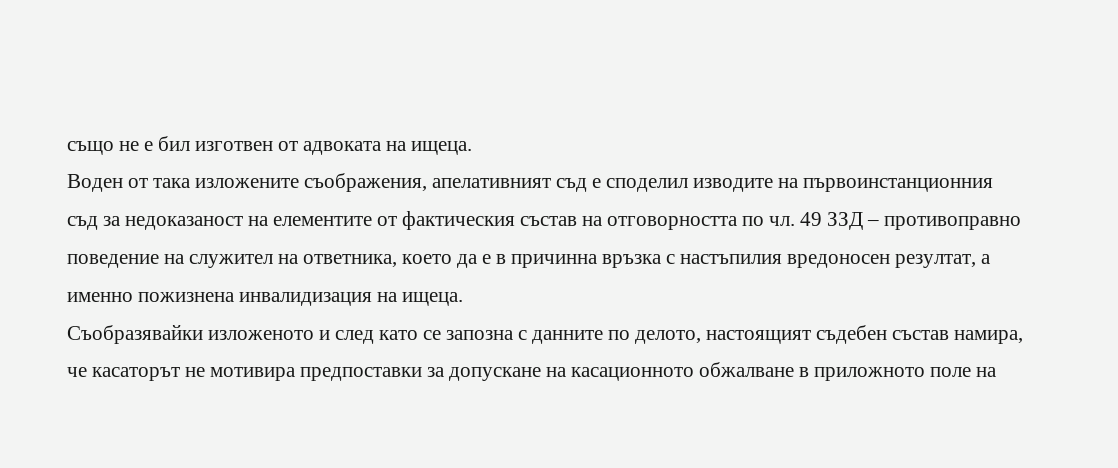също не е бил изготвен от адвоката на ищеца.
Воден от така изложените съображения, апелативният съд е споделил изводите на първоинстанционния съд за недоказаност на елементите от фактическия състав на отговорността по чл. 49 ЗЗД – противоправно поведение на служител на ответника, което да е в причинна връзка с настъпилия вредоносен резултат, а именно пожизнена инвалидизация на ищеца.
Съобразявайки изложеното и след като се запозна с данните по делото, настоящият съдебен състав намира, че касаторът не мотивира предпоставки за допускане на касационното обжалване в приложното поле на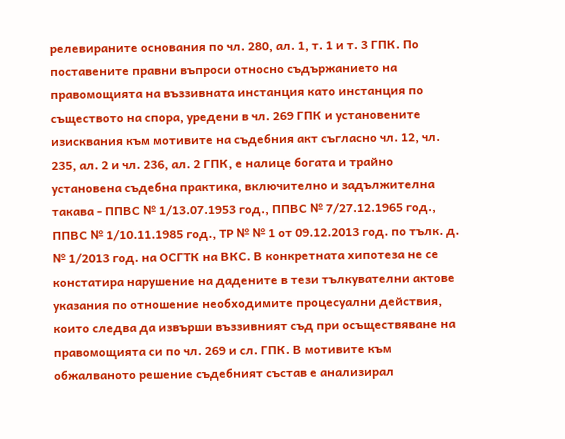релевираните основания по чл. 280, ал. 1, т. 1 и т. 3 ГПК. По поставените правни въпроси относно съдържанието на правомощията на въззивната инстанция като инстанция по съществото на спора, уредени в чл. 269 ГПК и установените изисквания към мотивите на съдебния акт съгласно чл. 12, чл. 235, ал. 2 и чл. 236, ал. 2 ГПК, е налице богата и трайно установена съдебна практика, включително и задължителна такава - ППВС № 1/13.07.1953 год., ППВС № 7/27.12.1965 год., ППВС № 1/10.11.1985 год., ТР № № 1 от 09.12.2013 год. по тълк. д. № 1/2013 год. на ОСГТК на ВКС. В конкретната хипотеза не се констатира нарушение на дадените в тези тълкувателни актове указания по отношение необходимите процесуални действия, които следва да извърши въззивният съд при осъществяване на правомощията си по чл. 269 и сл. ГПК. В мотивите към обжалваното решение съдебният състав е анализирал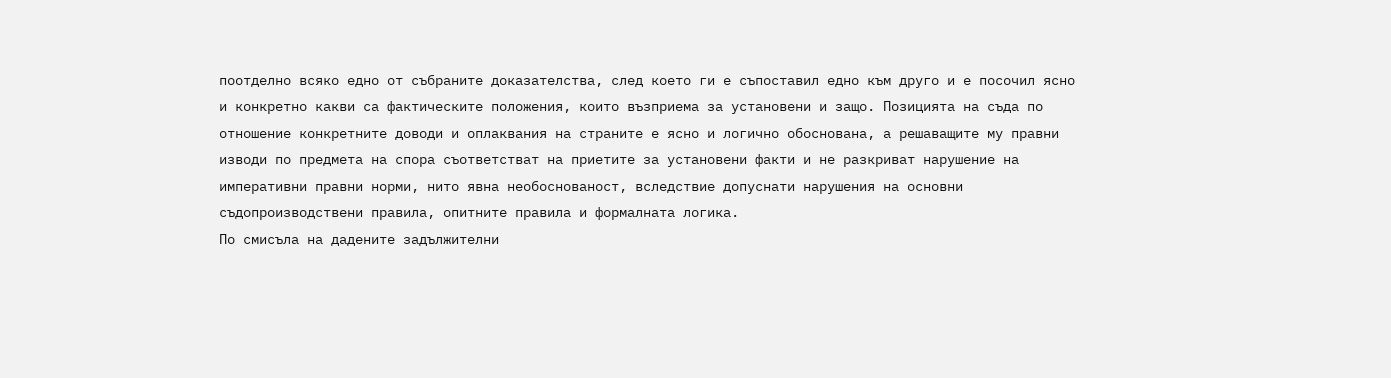поотделно всяко едно от събраните доказателства, след което ги е съпоставил едно към друго и е посочил ясно и конкретно какви са фактическите положения, които възприема за установени и защо. Позицията на съда по отношение конкретните доводи и оплаквания на страните е ясно и логично обоснована, а решаващите му правни изводи по предмета на спора съответстват на приетите за установени факти и не разкриват нарушение на императивни правни норми, нито явна необоснованост, вследствие допуснати нарушения на основни съдопроизводствени правила, опитните правила и формалната логика.
По смисъла на дадените задължителни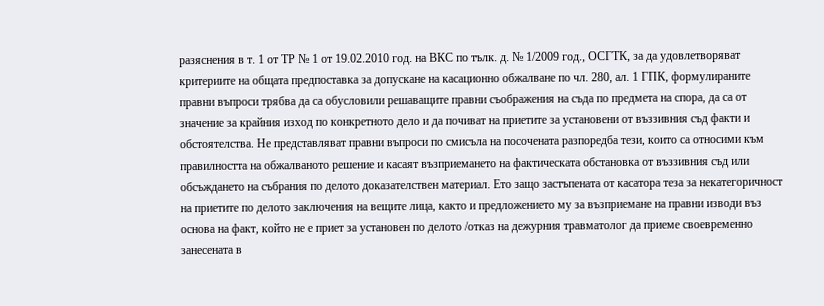разяснения в т. 1 от ТР № 1 от 19.02.2010 год. на ВКС по тълк. д. № 1/2009 год., ОСГТК, за да удовлетворяват критериите на общата предпоставка за допускане на касационно обжалване по чл. 280, ал. 1 ГПК, формулираните правни въпроси трябва да са обусловили решаващите правни съображения на съда по предмета на спора, да са от значение за крайния изход по конкретното дело и да почиват на приетите за установени от въззивния съд факти и обстоятелства. Не представляват правни въпроси по смисъла на посочената разпоредба тези, които са относими към правилността на обжалваното решение и касаят възприемането на фактическата обстановка от въззивния съд или обсъждането на събрания по делото доказателствен материал. Ето защо застъпената от касатора теза за некатегоричност на приетите по делото заключения на вещите лица, както и предложението му за възприемане на правни изводи въз основа на факт, който не е приет за установен по делото /отказ на дежурния травматолог да приеме своевременно занесената в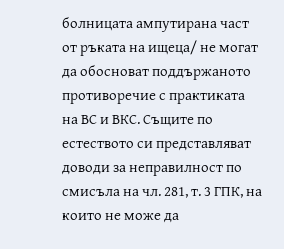болницата ампутирана част от ръката на ищеца/ не могат да обосноват поддържаното противоречие с практиката на ВС и ВКС. Същите по естеството си представляват доводи за неправилност по смисъла на чл. 281, т. 3 ГПК, на които не може да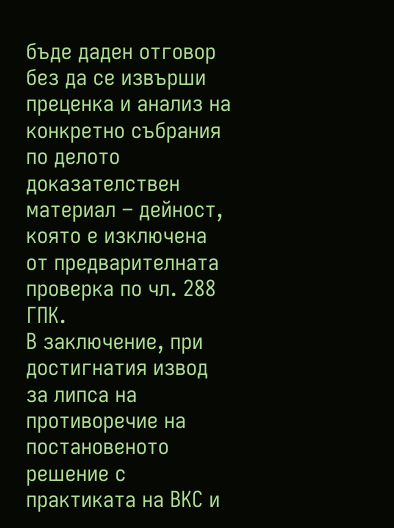бъде даден отговор без да се извърши преценка и анализ на конкретно събрания по делото доказателствен материал – дейност, която е изключена от предварителната проверка по чл. 288 ГПК.
В заключение, при достигнатия извод за липса на противоречие на постановеното решение с практиката на ВКС и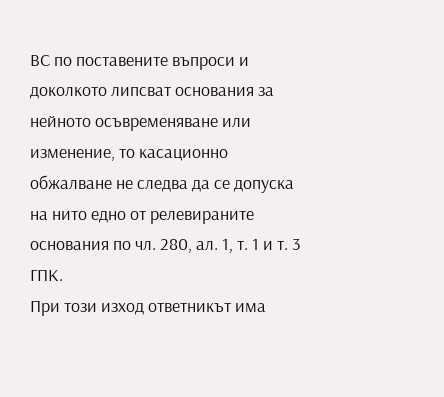ВС по поставените въпроси и доколкото липсват основания за нейното осъвременяване или изменение, то касационно обжалване не следва да се допуска на нито едно от релевираните основания по чл. 280, ал. 1, т. 1 и т. 3 ГПК.
При този изход ответникът има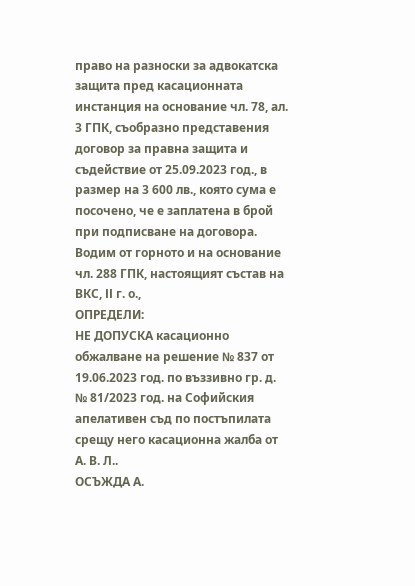право на разноски за адвокатска защита пред касационната инстанция на основание чл. 78, ал. 3 ГПК, съобразно представения договор за правна защита и съдействие от 25.09.2023 год., в размер на 3 600 лв., която сума е посочено, че е заплатена в брой при подписване на договора.
Водим от горното и на основание чл. 288 ГПК, настоящият състав на ВКС, ІІ г. о.,
ОПРЕДЕЛИ:
НЕ ДОПУСКА касационно обжалване на решение № 837 от 19.06.2023 год. по въззивно гр. д. № 81/2023 год. на Софийския апелативен съд по постъпилата срещу него касационна жалба от А. В. Л..
ОСЪЖДА А.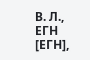В. Л., ЕГН [ЕГН],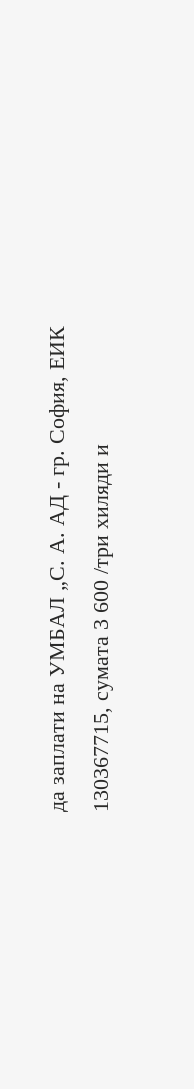да заплати на УМБАЛ „С. А. АД - гр. София, ЕИК 130367715, сумата 3 600 /три хиляди и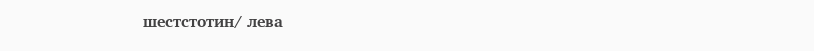шестстотин/ лева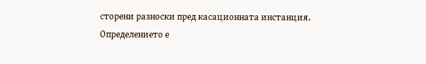сторени разноски пред касационната инстанция.
Определението е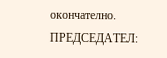окончателно.
ПРЕДСЕДАТЕЛ: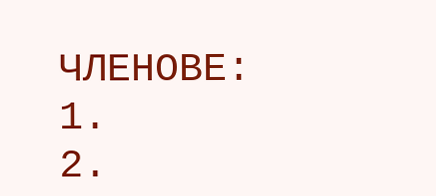ЧЛЕНОВЕ: 1.
2.